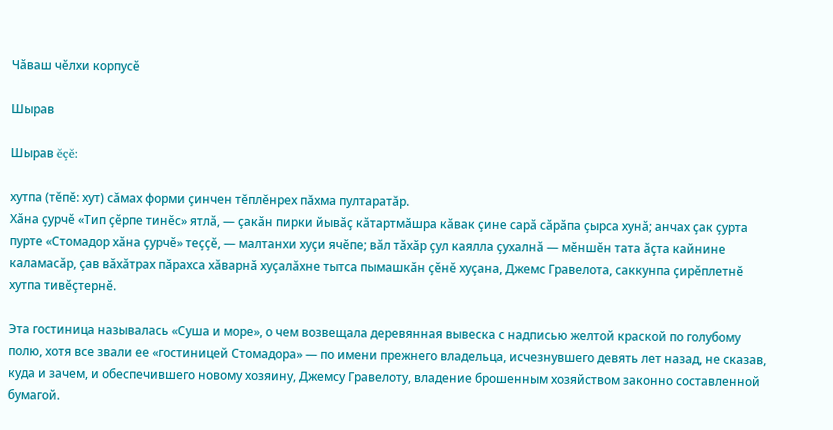Чӑваш чӗлхи корпусӗ

Шырав

Шырав ĕçĕ:

хутпа (тĕпĕ: хут) сăмах форми çинчен тĕплĕнрех пăхма пултаратăр.
Хӑна ҫурчӗ «Тип ҫӗрпе тинӗс» ятлӑ, — ҫакӑн пирки йывӑҫ кӑтартмӑшра кӑвак ҫине сарӑ сӑрӑпа ҫырса хунӑ; анчах ҫак ҫурта пурте «Стомадор хӑна ҫурчӗ» теҫҫӗ, — малтанхи хуҫи ячӗпе; вӑл тӑхӑр ҫул каялла ҫухалнӑ — мӗншӗн тата ӑҫта кайнине каламасӑр, ҫав вӑхӑтрах пӑрахса хӑварнӑ хуҫалӑхне тытса пымашкӑн ҫӗнӗ хуҫана, Джемс Гравелота, саккунпа ҫирӗплетнӗ хутпа тивӗҫтернӗ.

Эта гостиница называлась «Суша и море», о чем возвещала деревянная вывеска с надписью желтой краской по голубому полю, хотя все звали ее «гостиницей Стомадора» — по имени прежнего владельца, исчезнувшего девять лет назад, не сказав, куда и зачем, и обеспечившего новому хозяину, Джемсу Гравелоту, владение брошенным хозяйством законно составленной бумагой.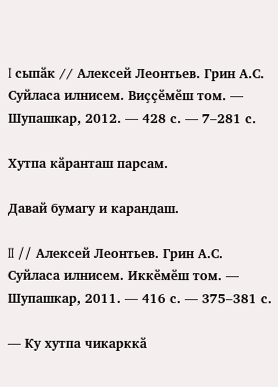I сыпӑк // Алексей Леонтьев. Грин А.С. Суйласа илнисем. Виҫҫӗмӗш том. — Шупашкар, 2012. — 428 с. — 7–281 с.

Хутпа кӑранташ парсам.

Давай бумагу и карандаш.

II // Алексей Леонтьев. Грин А.С. Суйласа илнисем. Иккӗмӗш том. — Шупашкар, 2011. — 416 с. — 375–381 с.

— Ку хутпа чикарккӑ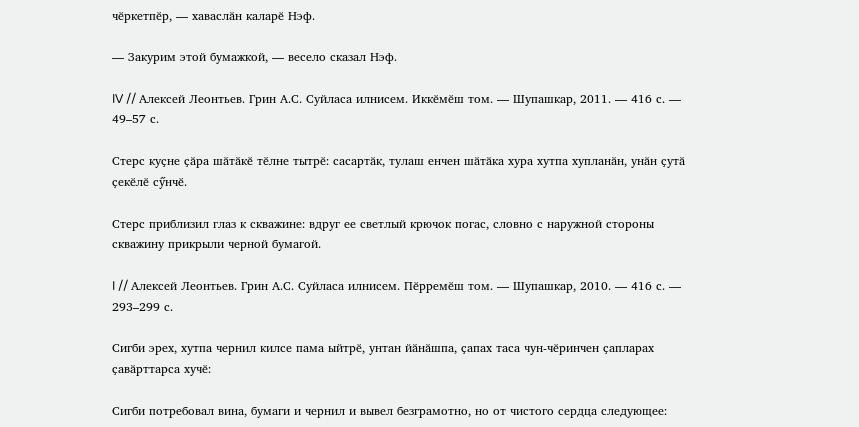чӗркетпӗр, — хаваслӑн каларӗ Нэф.

— Закурим этой бумажкой, — весело сказал Нэф.

IV // Алексей Леонтьев. Грин А.С. Суйласа илнисем. Иккӗмӗш том. — Шупашкар, 2011. — 416 с. — 49–57 с.

Стерс куҫне ҫӑра шӑтӑкӗ тӗлне тытрӗ: сасартӑк, тулаш енчен шӑтӑка хура хутпа хупланӑн, унӑн ҫутӑ ҫекӗлӗ сӳнчӗ.

Стерс приблизил глаз к скважине: вдруг ее светлый крючок погас, словно с наружной стороны скважину прикрыли черной бумагой.

I // Алексей Леонтьев. Грин А.С. Суйласа илнисем. Пӗрремӗш том. — Шупашкар, 2010. — 416 с. — 293–299 с.

Сигби эрех, хутпа чернил килсе пама ыйтрӗ, унтан йӑнӑшпа, ҫапах таса чун-чӗринчен ҫапларах ҫавӑрттарса хучӗ:

Сигби потребовал вина, бумаги и чернил и вывел безграмотно, но от чистого сердца следующее: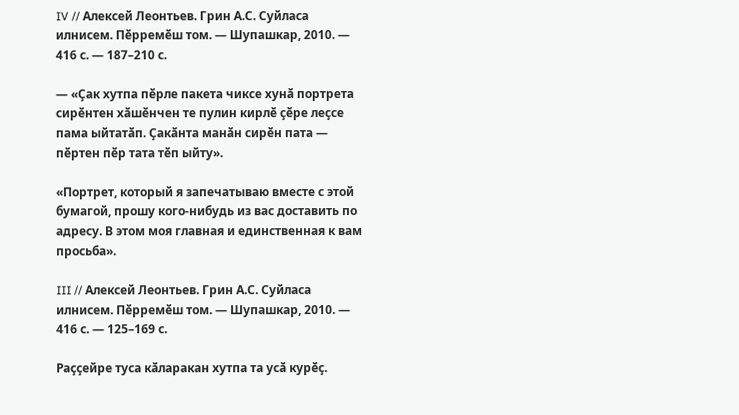IV // Алексей Леонтьев. Грин А.С. Суйласа илнисем. Пӗрремӗш том. — Шупашкар, 2010. — 416 с. — 187–210 с.

— «Ҫак хутпа пӗрле пакета чиксе хунӑ портрета сирӗнтен хӑшӗнчен те пулин кирлӗ ҫӗре леҫсе пама ыйтатӑп. Ҫакӑнта манӑн сирӗн пата — пӗртен пӗр тата тӗп ыйту».

«Портрет, который я запечатываю вместе с этой бумагой, прошу кого-нибудь из вас доставить по адресу. В этом моя главная и единственная к вам просьба».

III // Алексей Леонтьев. Грин А.С. Суйласа илнисем. Пӗрремӗш том. — Шупашкар, 2010. — 416 с. — 125–169 с.

Раҫҫейре туса кӑларакан хутпа та усӑ курӗҫ.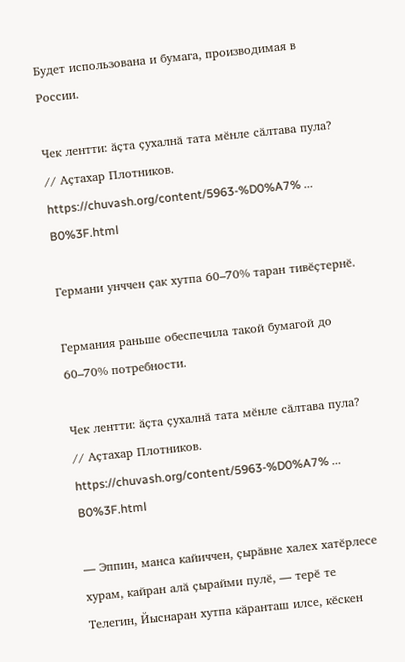Будет использована и бумага, производимая в России.

Чек лентти: ӑҫта ҫухалнӑ тата мӗнле сӑлтава пула? // Аҫтахар Плотников. https://chuvash.org/content/5963-%D0%A7% ... B0%3F.html

Германи унччен ҫак хутпа 60–70% таран тивӗҫтернӗ.

Германия раньше обеспечила такой бумагой до 60–70% потребности.

Чек лентти: ӑҫта ҫухалнӑ тата мӗнле сӑлтава пула? // Аҫтахар Плотников. https://chuvash.org/content/5963-%D0%A7% ... B0%3F.html

— Эппин, манса кайиччен, ҫырӑвне халех хатӗрлесе хурам, кайран алӑ ҫырайми пулӗ, — терӗ те Телегин, Йыснаран хутпа кӑранташ илсе, кӗскен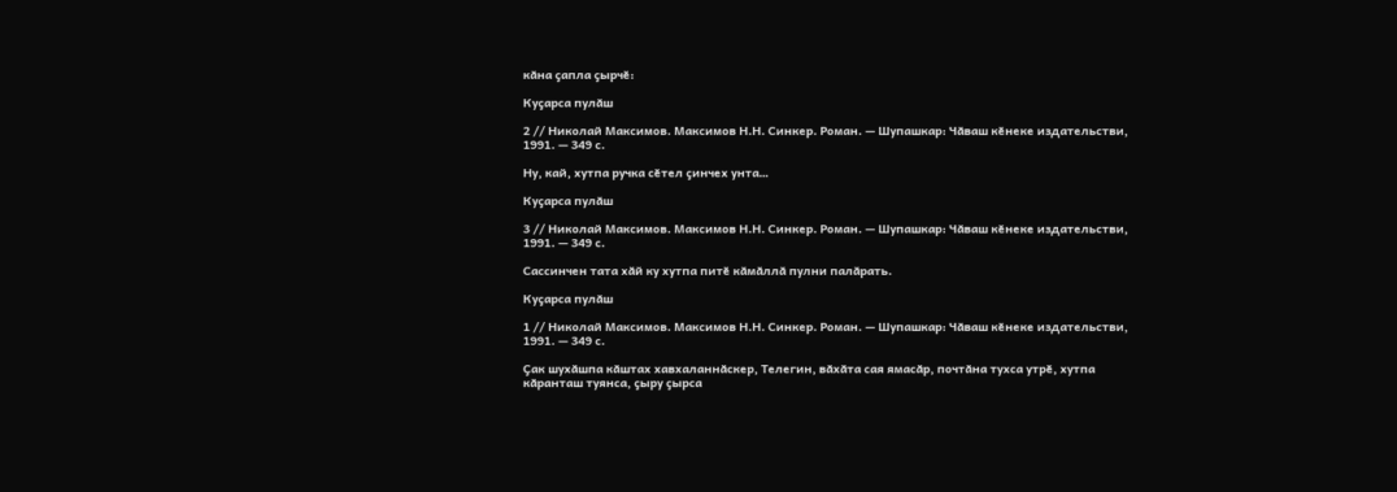кӑна ҫапла ҫырчӗ:

Куҫарса пулӑш

2 // Николай Максимов. Максимов Н.Н. Синкер. Роман. — Шупашкар: Чӑваш кӗнеке издательстви, 1991. — 349 с.

Ну, кай, хутпа ручка сӗтел ҫинчех унта…

Куҫарса пулӑш

3 // Николай Максимов. Максимов Н.Н. Синкер. Роман. — Шупашкар: Чӑваш кӗнеке издательстви, 1991. — 349 с.

Сассинчен тата хӑй ку хутпа питӗ кӑмӑллӑ пулни палӑрать.

Куҫарса пулӑш

1 // Николай Максимов. Максимов Н.Н. Синкер. Роман. — Шупашкар: Чӑваш кӗнеке издательстви, 1991. — 349 с.

Ҫак шухӑшпа кӑштах хавхаланнӑскер, Телегин, вӑхӑта сая ямасӑр, почтӑна тухса утрӗ, хутпа кӑранташ туянса, ҫыру ҫырса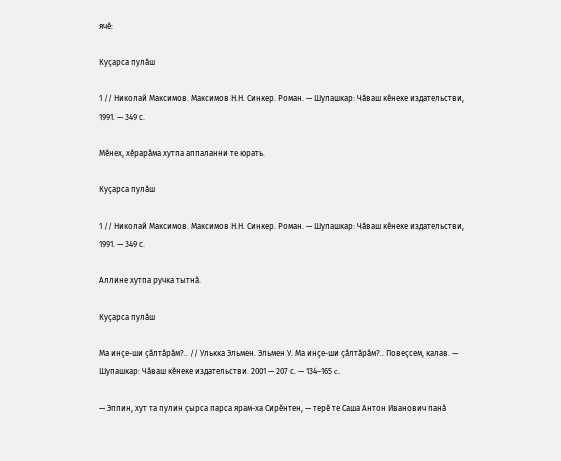ячӗ:

Куҫарса пулӑш

1 // Николай Максимов. Максимов Н.Н. Синкер. Роман. — Шупашкар: Чӑваш кӗнеке издательстви, 1991. — 349 с.

Мӗнех, хӗрарӑма хутпа аппаланни те юрать.

Куҫарса пулӑш

1 // Николай Максимов. Максимов Н.Н. Синкер. Роман. — Шупашкар: Чӑваш кӗнеке издательстви, 1991. — 349 с.

Аллине хутпа ручка тытнӑ.

Куҫарса пулӑш

Ма инҫе-ши ҫӑлтӑрӑм?.. // Улькка Эльмен. Эльмен У. Ма инҫе-ши ҫӑлтӑрӑм?.. Повеҫсем, калав. — Шупашкар: Чӑваш кӗнеке издательстви. 2001 — 207 с. — 134–165 c.

— Эппин, хут та пулин ҫырса парса ярам-ха Сирӗнтен, — терӗ те Саша Антон Иванович панӑ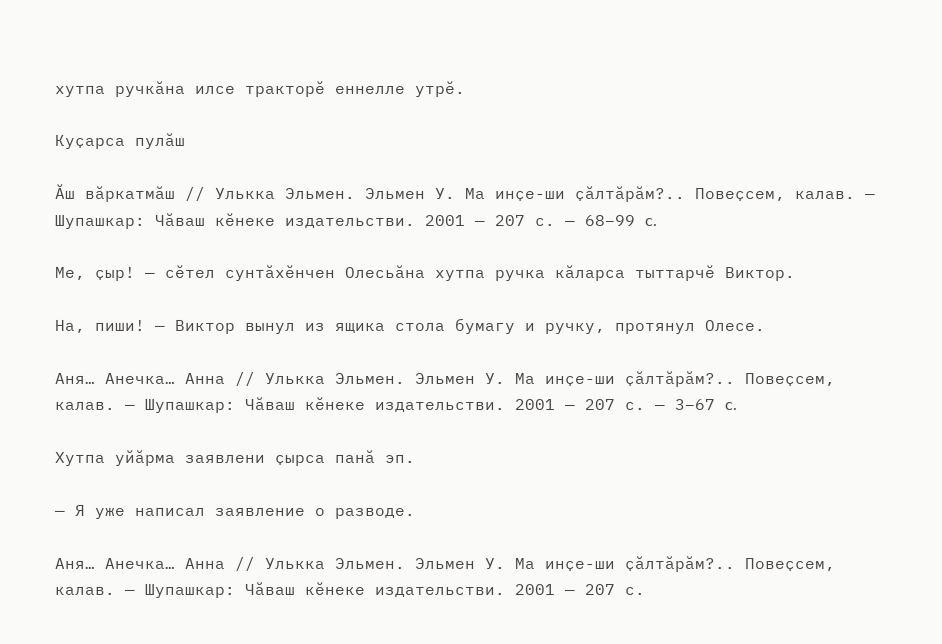хутпа ручкӑна илсе тракторӗ еннелле утрӗ.

Куҫарса пулӑш

Ӑш вӑркатмӑш // Улькка Эльмен. Эльмен У. Ма инҫе-ши ҫӑлтӑрӑм?.. Повеҫсем, калав. — Шупашкар: Чӑваш кӗнеке издательстви. 2001 — 207 с. — 68–99 c.

Ме, ҫыр! — сӗтел сунтӑхӗнчен Олесьӑна хутпа ручка кӑларса тыттарчӗ Виктор.

На, пиши! — Виктор вынул из ящика стола бумагу и ручку, протянул Олесе.

Аня… Анечка… Анна // Улькка Эльмен. Эльмен У. Ма инҫе-ши ҫӑлтӑрӑм?.. Повеҫсем, калав. — Шупашкар: Чӑваш кӗнеке издательстви. 2001 — 207 с. — 3–67 c.

Хутпа уйӑрма заявлени ҫырса панӑ эп.

— Я уже написал заявление о разводе.

Аня… Анечка… Анна // Улькка Эльмен. Эльмен У. Ма инҫе-ши ҫӑлтӑрӑм?.. Повеҫсем, калав. — Шупашкар: Чӑваш кӗнеке издательстви. 2001 — 207 с.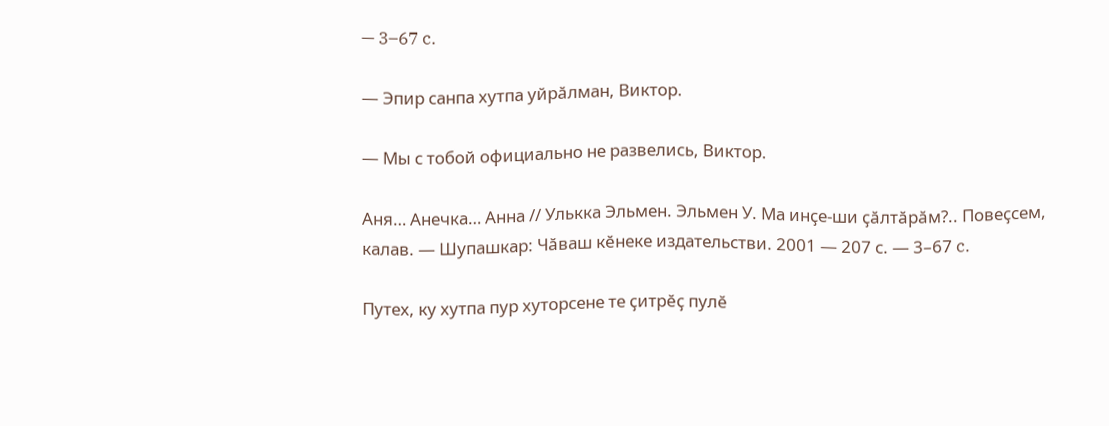— 3–67 c.

— Эпир санпа хутпа уйрӑлман, Виктор.

— Мы с тобой официально не развелись, Виктор.

Аня… Анечка… Анна // Улькка Эльмен. Эльмен У. Ма инҫе-ши ҫӑлтӑрӑм?.. Повеҫсем, калав. — Шупашкар: Чӑваш кӗнеке издательстви. 2001 — 207 с. — 3–67 c.

Путех, ку хутпа пур хуторсене те ҫитрӗҫ пулӗ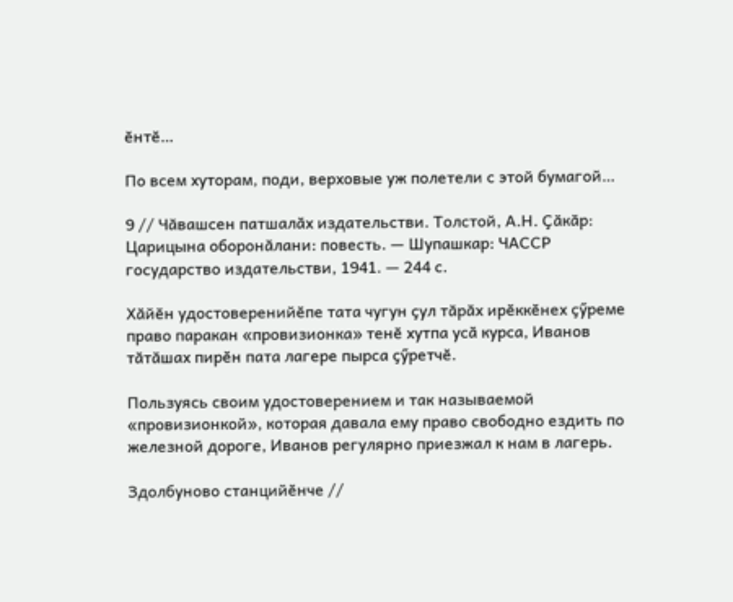ӗнтӗ…

По всем хуторам, поди, верховые уж полетели с этой бумагой…

9 // Чӑвашсен патшалӑх издательстви. Толстой, А.Н. Ҫӑкӑр: Царицына оборонӑлани: повесть. — Шупашкар: ЧАССР государство издательстви, 1941. — 244 с.

Хӑйӗн удостоверенийӗпе тата чугун ҫул тӑрӑх ирӗккӗнех ҫӳреме право паракан «провизионка» тенӗ хутпа усӑ курса, Иванов тӑтӑшах пирӗн пата лагере пырса ҫӳретчӗ.

Пользуясь своим удостоверением и так называемой «провизионкой», которая давала ему право свободно ездить по железной дороге, Иванов регулярно приезжал к нам в лагерь.

Здолбуново станцийӗнче //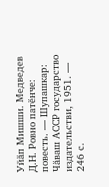Уйӑп Мишши. Медведев Д.Н. Ровно патӗнче: повесть. — Шупашкар: Чӑваш АССР государство издательстви, 1951. — 246 с.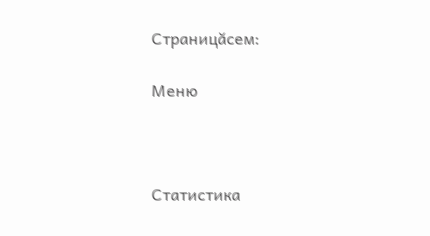Страницăсем:

Меню



Статистика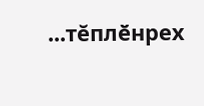...тĕплӗнрех